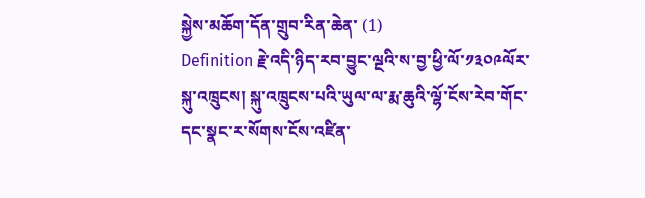སྐྱེས་མཆོག་དོན་གྲུབ་རིན་ཆེན་ (1)
Definition རྗེ་འདི་ཉིད་རབ་བྱུང་ལྔའི་ས་བྱ་ཕྱི་ལོ་༡༣༠༩ལོར་སྐུ་འཁྲུངས། སྐུ་འཁྲུངས་པའི་ཡུལ་ལ་རྨ་ཆུའི་ལྷོ་ངོས་རེབ་གོང་དང་སྣང་ར་སོགས་ངོས་འཛིན་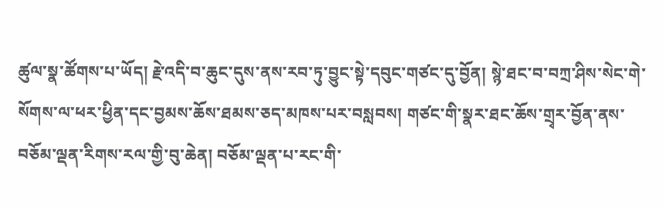ཚུལ་སྣ་ཚོགས་པ་ཡོད། རྗེ་འདི་བ་ཆུང་དུས་ནས་རབ་ཏུ་བྱུང་སྟེ་དབུང་གཙང་དུ་བྱོན། སྙེ་ཐང་བ་བཀྲ་ཤིས་སེང་གེ་སོགས་ལ་ཕར་ཕྱིན་དང་བྱམས་ཆོས་ཐམས་ཅད་མཁས་པར་བསླབས། གཙང་གི་སྣར་ཐང་ཆོས་གྲྭར་བྱོན་ནས་བཅོམ་ལྡན་རིགས་རལ་གྱི་བུ་ཆེན། བཅོམ་ལྡན་པ་རང་གི་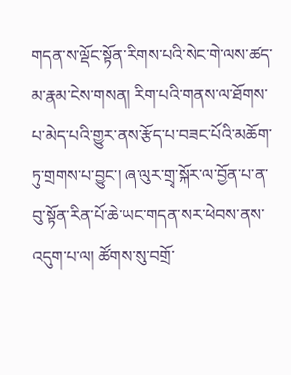གདན་ས་ལྡོང་སྟོན་རིགས་པའི་སེང་གེ་ལས་ཚད་མ་རྣམ་ངེས་གསན། རིག་པའི་གནས་ལ་ཐོགས་པ་མེད་པའི་གྱུར་ནས་རྩོད་པ་བཟང་པོའི་མཆོག་ཏུ་གྲགས་པ་བྱུང་། ཞ་ལུར་གྲྭ་སྐོར་ལ་བྱོན་པ་ན་བུ་སྟོན་རིན་པོ་ཆེ་ཡང་གདན་སར་ཕེབས་ནས་འདུག་པ་ལ། ཚོགས་སུ་བགྲོ་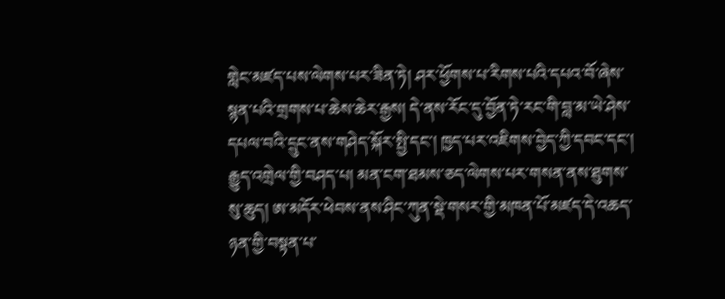གླེང་མཛད་པས་ལེགས་པར་ཟིན་ཏེ། ཤར་ཕྱོགས་པ་རིགས་པའི་དཔའ་བོ་ཞེས་སྙན་པའི་གྲགས་པ་ཆེས་ཆེར་རྒྱས། དེ་ནས་རོང་དུ་བྱོན་ཏེ་རང་གི་བླ་མ་ཡེ་ཤེས་དཔལ་བའི་དྲུང་ནས་གཤེད་སྐོར་སྤྱི་དང་། ཁྱད་པར་འཇིགས་བྱེད་ཀྱི་དབང་དང་། རྒྱུད་འགྲེལ་གྱི་བཤད་པ། མན་ངག་ཐམས་ཅད་ལེགས་པར་གསན་ནས་ཐུགས་སུ་ཆུད། ཨ་མདོར་ཕེབས་ནས་ཤིང་ཀུན་སྡེ་གསར་གྱི་མཁན་པོ་མཛད་དེ་འཆད་ཉན་གྱི་བསྟན་པ་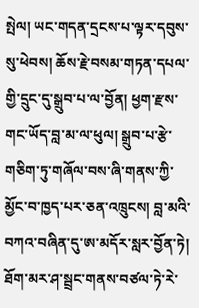སྤེལ། ཡང་གདན་དྲངས་པ་ལྟར་དབུས་སུ་ཕེབས། ཆོས་རྗེ་བསམ་གཏན་དཔལ་གྱི་དྲུང་དུ་སྒྲུབ་པ་ལ་བྱོན། ཕྱག་རྫས་གང་ཡོད་བླ་མ་ལ་ཕུལ། སྒྲུབ་པ་རྩེ་གཅིག་ཏུ་གཞོལ་བས་ཞི་གནས་ཀྱི་མྱོང་བ་ཁྱད་པར་ཅན་འཁྲུངས། བླ་མའི་བཀའ་བཞིན་དུ་ཨ་མདོར་སླར་བྱོན་ཏེ། ཐོག་མར་ཤ་སྦྲང་གནས་བཙལ་ཏེ་རེ་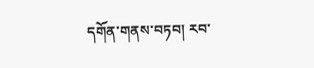དགོན་གནས་བཏབ། རབ་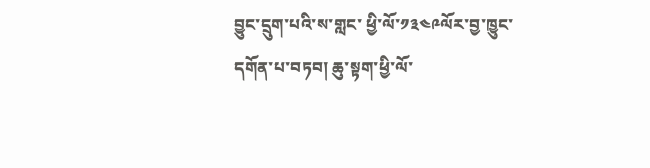བྱུང་དྲུག་པའི་ས་གླང་ ཕྱི་ལོ་༡༣༤༩ལོར་བྱ་ཁྱུང་དགོན་པ་བཏབ། ཆུ་སྟག་ཕྱི་ལོ་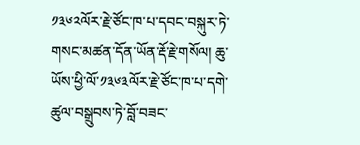༡༣༦༢ལོར་རྗེ་ཙོང་ཁ་པ་དབང་བསྐུར་ཏེ་གསང་མཚན་དོན་ཡོན་རྡོ་རྗེ་གསོལ། ཆུ་ཡོས་ཕྱི་ལོ་༡༣༦༣ལོར་རྗེ་ཙོང་ཁ་པ་དགེ་ཚུལ་བསྒྲུབས་ཏེ་བློ་བཟང་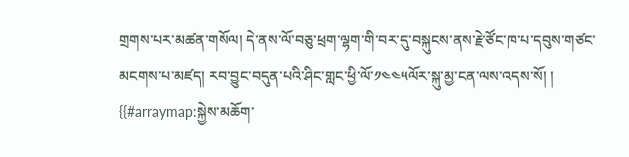གྲགས་པར་མཚན་གསོལ། དེ་ནས་ལོ་བཅུ་ཕྲག་ལྷག་གི་བར་དུ་བསྐུངས་ནས་རྗེ་ཙོང་ཁ་པ་དབུས་གཙང་མངགས་པ་མཛད། རབ་བྱུང་བདུན་པའི་ཤིང་གླང་ཕྱི་ལོ་༡༤༤༥ལོར་སྐུ་མྱ་ངན་ལས་འདས་སོ། །
{{#arraymap:སྐྱེས་མཆོག་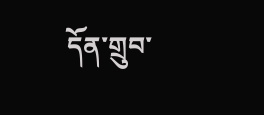དོན་གྲུབ་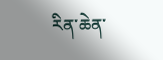རིན་ཆེན་